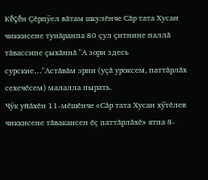Кĕçĕн Çĕрпÿел вăтам шкулĕнче Сăр тата Хусан чиккисене тунăранпа 80 çул çитнине паллă тăвассипе çыхăннă "А зори здесь сурские…"Астăвăм эрни (уçă уроксем, паттăрлăх сехечĕсем) малалла пырать.
Чÿк уйăхĕн 11-мĕшĕнче «Сăр тата Хусан хӳтĕлев чиккисене тăвакансен ĕҫ паттăрлăхĕ» ятпа 8-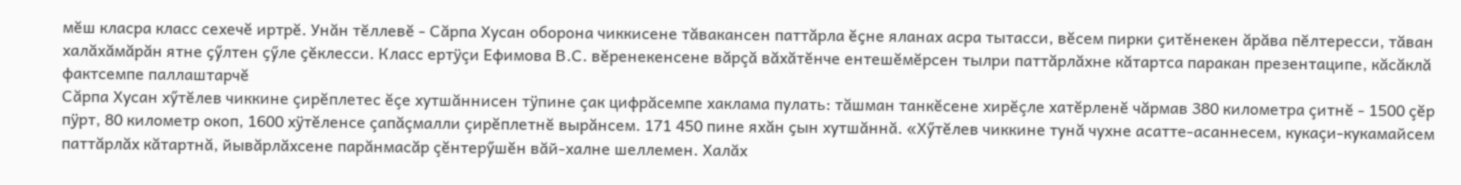мĕш класра класс сехечĕ иртрĕ. Унăн тĕллевĕ - Сăрпа Хусан оборона чиккисене тăвакансен паттăрла ĕҫне яланах асра тытасси, вĕсем пирки ҫитĕнекен ăрăва пĕлтересси, тăван халăхăмăрăн ятне ҫӳлтен ҫӳле ҫĕклесси. Класс ертÿçи Ефимова В.С. вĕренекенсене вăрçă вăхăтĕнче ентешĕмĕрсен тылри паттăрлăхне кăтартса паракан презентаципе, кăсăклă фактсемпе паллаштарчĕ
Сăрпа Хусан хӳтĕлев чиккине çирĕплетес ĕçе хутшăннисен тÿпине çак цифрăсемпе хаклама пулать: тăшман танкĕсене хирĕçле хатĕрленĕ чăрмав 380 километра çитнĕ - 1500 çĕр пÿрт, 80 километр окоп, 1600 хÿтĕленсе çапăçмалли çирĕплетнĕ вырăнсем. 171 450 пине яхăн ҫын хутшăннă. «Хӳтĕлев чиккине тунă чухне асатте-асаннесем, кукаçи-кукамайсем паттăрлăх кăтартнă, йывăрлăхсене парăнмасăр çĕнтерӳшĕн вăй-халне шеллемен. Халăх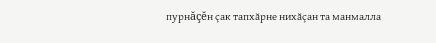пурнăçĕн çак тапхăрне нихăçан та манмалла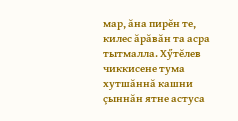мар, ăна пирĕн те, килес ăрăвăн та асра тытмалла. Хӳтĕлев чиккисене тума хутшăннă кашни çыннăн ятне астуса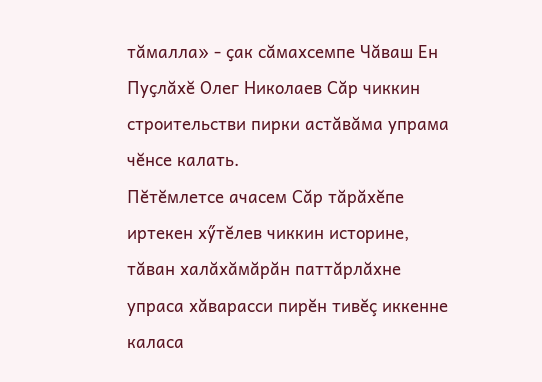тăмалла» - ҫак сăмахсемпе Чăваш Ен Пуҫлăхĕ Олег Николаев Сăр чиккин строительстви пирки астăвăма упрама чĕнсе калать.
Пĕтĕмлетсе ачасем Сăр тăрăхĕпе иртекен хӳтĕлев чиккин историне, тăван халăхăмăрăн паттăрлăхне упраса хăварасси пирĕн тивĕç иккенне каласа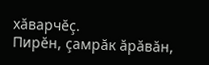хăварчĕç.
Пирĕн, çамрăк ăрăвăн,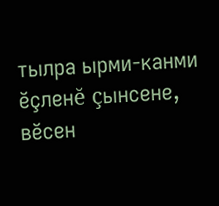тылра ырми-канми ĕçленĕ çынсене, вĕсен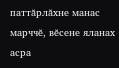паттăрлăхне манас марччĕ, вĕсене яланах асра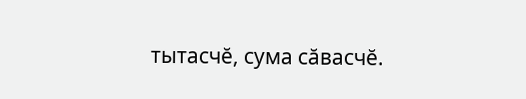тытасчĕ, сума сăвасчĕ.